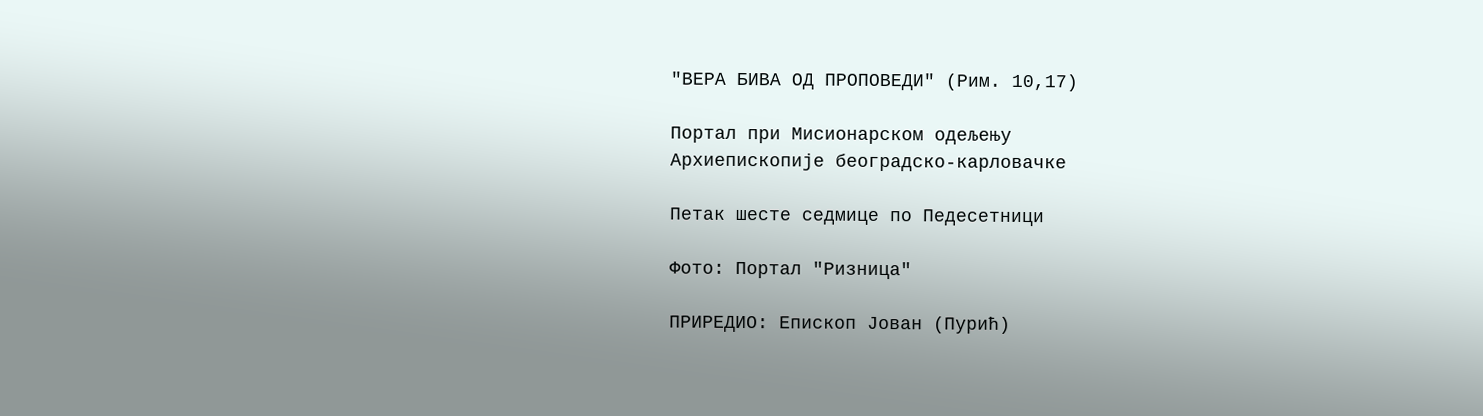"ВЕРА БИВА ОД ПРОПОВЕДИ" (Рим. 10,17)

Портал при Мисионарском одељењу
Архиепископије београдско-карловачке

Петак шесте седмице по Педесетници

Фото: Портал "Ризница"

ПРИРЕДИО: Епископ Јован (Пурић)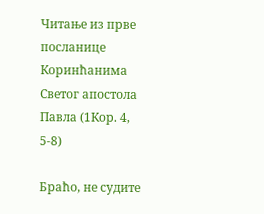Читање из прве посланице Коринћанима Светог апостола Павла (1Кор. 4, 5-8)

Браћо, не судите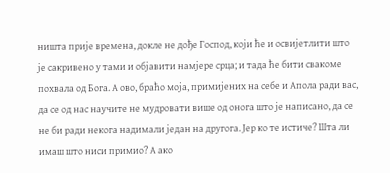ништа прије времена, докле не дође Господ, који ће и освијетлити што је сакривено у тами и објавити намјере срца; и тада ће бити свакоме похвала од Бога. А ово, браћо моја, примијених на себе и Апола ради вас, да се од нас научите не мудровати више од онога што је написано, да се не би ради некога надимали један на другога. Јер ко те истиче? Шта ли имаш што ниси примио? А ако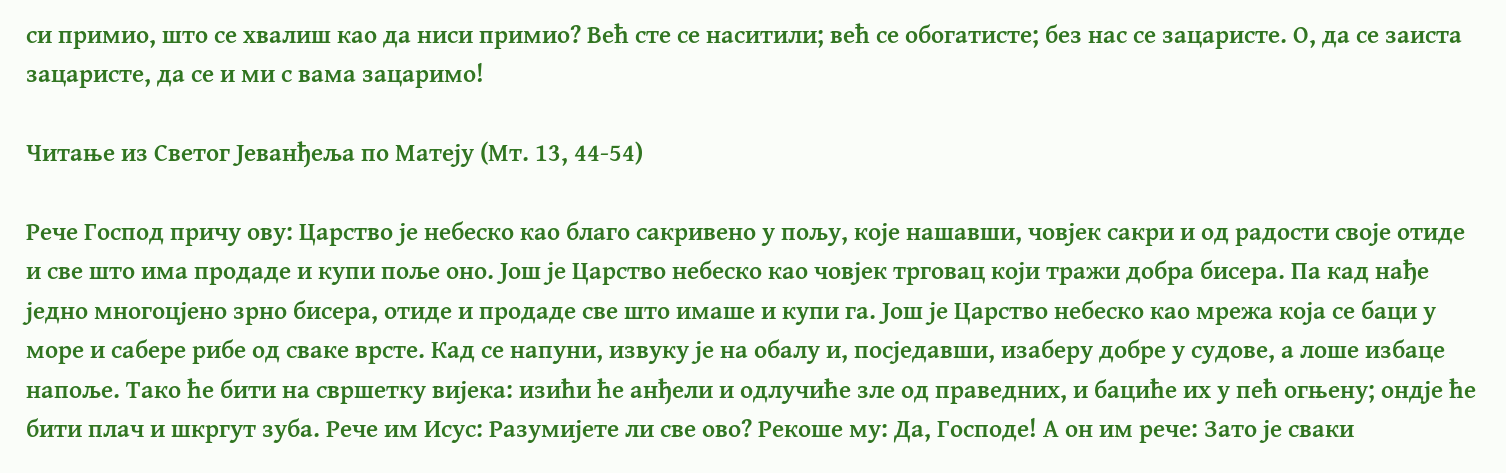си примио, што се хвалиш као да ниси примио? Већ сте се наситили; већ се обогатисте; без нас се зацаристе. О, да се заиста зацаристе, да се и ми с вама зацаримо!

Читање из Светог Јеванђеља по Матеју (Мт. 13, 44-54)

Рече Господ причу ову: Царство је небеско као благо сакривено у пољу, које нашавши, човјек сакри и од радости своје отиде и све што има продаде и купи поље оно. Још је Царство небеско као човјек трговац који тражи добра бисера. Па кад нађе једно многоцјено зрно бисера, отиде и продаде све што имаше и купи га. Још је Царство небеско као мрежа која се баци у море и сабере рибе од сваке врсте. Кад се напуни, извуку је на обалу и, посједавши, изаберу добре у судове, а лоше избаце напоље. Тако ће бити на свршетку вијека: изићи ће анђели и одлучиће зле од праведних, и бациће их у пећ огњену; ондје ће бити плач и шкргут зуба. Рече им Исус: Разумијете ли све ово? Рекоше му: Да, Господе! А он им рече: Зато је сваки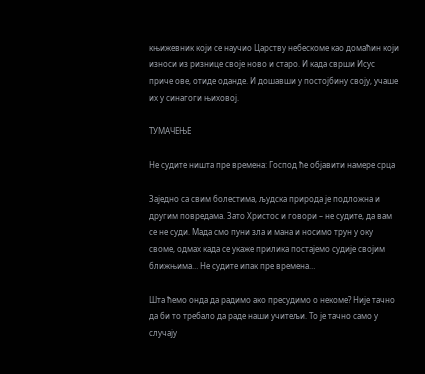књижевник који се научио Царству небескоме као домаћин који износи из ризнице своје ново и старо. И када сврши Исус приче ове, отиде оданде. И дошавши у постојбину своју, учаше их у синагоги њиховој.

ТУМАЧЕЊЕ

Не судите ништа пре времена: Господ ће објавити намере срца

Заједно са свим болестима, људска природа је подложна и другим повредама. Зато Христос и говори – не судите, да вам се не суди. Мада смо пуни зла и мана и носимо трун у оку своме, одмах када се укаже прилика постајемо судије својим ближњима… Не судите ипак пре времена…

Шта ћемо онда да радимо ако пресудимо о некоме? Није тачно да би то требало да раде наши учитељи. То је тачно само у случају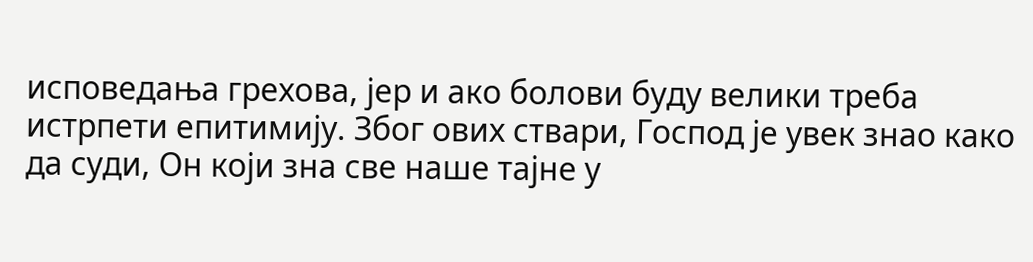исповедања грехова, јер и ако болови буду велики треба истрпети епитимију. Због ових ствари, Господ је увек знао како да суди, Он који зна све наше тајне у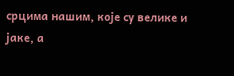срцима нашим, које су велике и јаке, а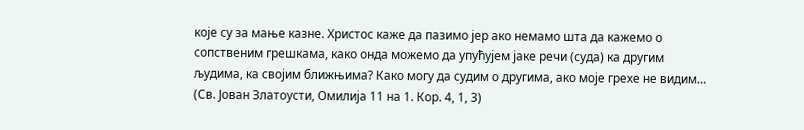које су за мање казне. Христос каже да пазимо јер ако немамо шта да кажемо о сопственим грешкама, како онда можемо да упућујем јаке речи (суда) ка другим људима, ка својим ближњима? Како могу да судим о другима, ако моје грехе не видим… (Св. Јован Златоусти, Омилија 11 на 1. Кор. 4, 1, 3)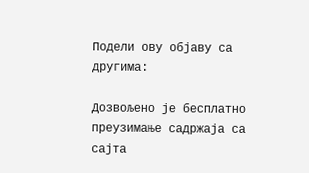Подели ову објаву са другима:

Дозвољено је бесплатно преузимање садржаја са сајта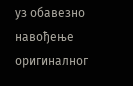уз обавезно навођење оригиналног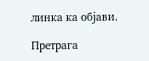линка ка објави.

Претрага